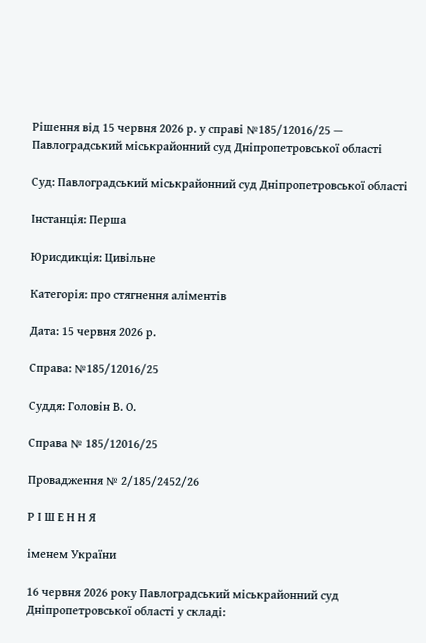Рішення від 15 червня 2026 р. у справі №185/12016/25 — Павлоградський міськрайонний суд Дніпропетровської області

Суд: Павлоградський міськрайонний суд Дніпропетровської області

Інстанція: Перша

Юрисдикція: Цивільне

Категорія: про стягнення аліментів

Дата: 15 червня 2026 р.

Справа: №185/12016/25

Суддя: Головін В. О.

Справа № 185/12016/25

Провадження № 2/185/2452/26

Р І Ш Е Н Н Я

іменем України

16 червня 2026 року Павлоградський міськрайонний суд Дніпропетровської області у складі: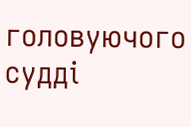головуючого судді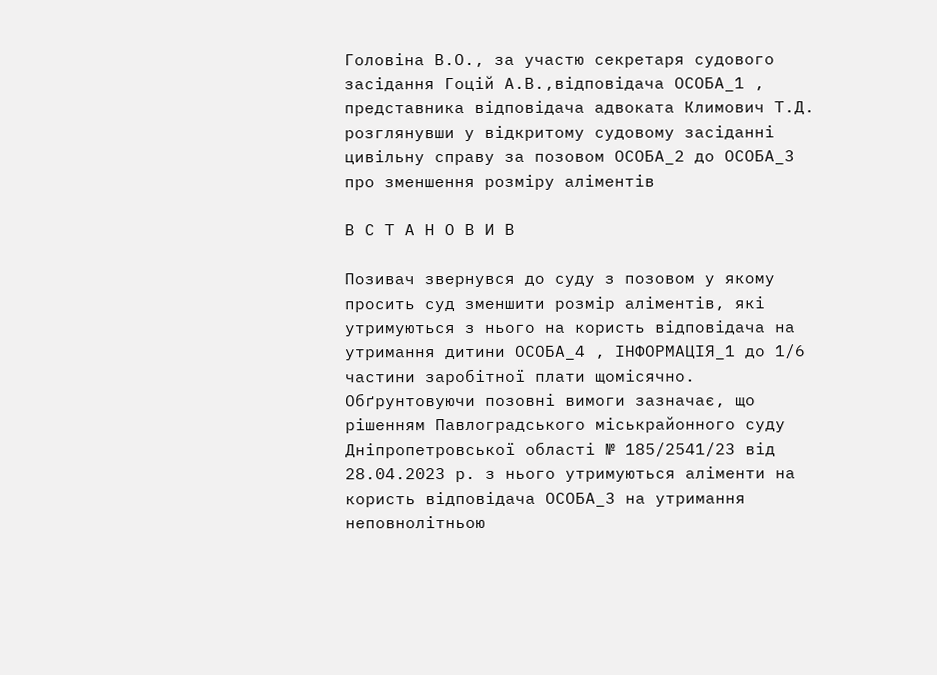Головіна В.О., за участю секретаря судового засідання Гоцій А.В.,відповідача ОСОБА_1 , представника відповідача адвоката Климович Т.Д. розглянувши у відкритому судовому засіданні цивільну справу за позовом ОСОБА_2 до ОСОБА_3 про зменшення розміру аліментів

В С Т А Н О В И В

Позивач звернувся до суду з позовом у якому просить суд зменшити розмір аліментів, які утримуються з нього на користь відповідача на утримання дитини ОСОБА_4 , ІНФОРМАЦІЯ_1 до 1/6 частини заробітної плати щомісячно. Обґрунтовуючи позовні вимоги зазначає, що рішенням Павлоградського міськрайонного суду Дніпропетровської області № 185/2541/23 від 28.04.2023 р. з нього утримуються аліменти на користь відповідача ОСОБА_3 на утримання неповнолітньою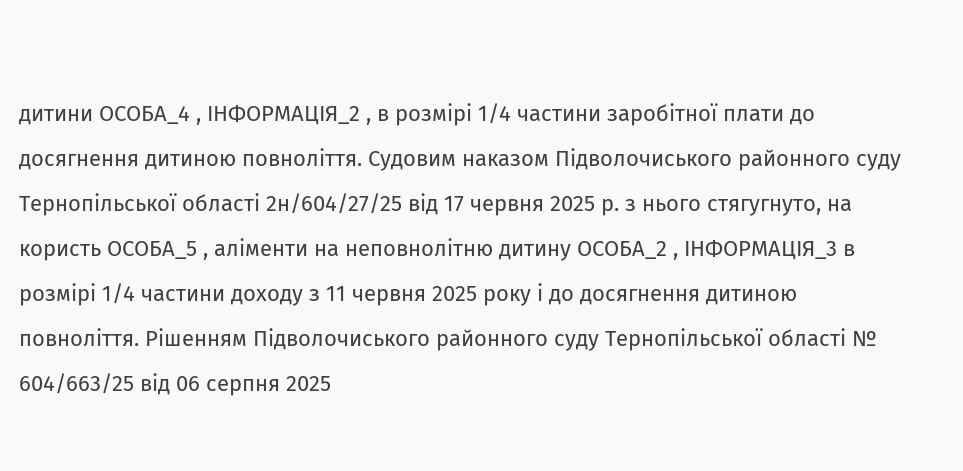дитини ОСОБА_4 , ІНФОРМАЦІЯ_2 , в розмірі 1/4 частини заробітної плати до досягнення дитиною повноліття. Судовим наказом Підволочиського районного суду Тернопільської області 2н/604/27/25 від 17 червня 2025 р. з нього стягугнуто, на користь ОСОБА_5 , аліменти на неповнолітню дитину ОСОБА_2 , ІНФОРМАЦІЯ_3 в розмірі 1/4 частини доходу з 11 червня 2025 року і до досягнення дитиною повноліття. Рішенням Підволочиського районного суду Тернопільської області № 604/663/25 від 06 серпня 2025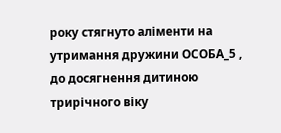року стягнуто аліменти на утримання дружини ОСОБА_5 , до досягнення дитиною трирічного віку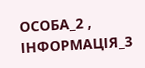ОСОБА_2 , ІНФОРМАЦІЯ_3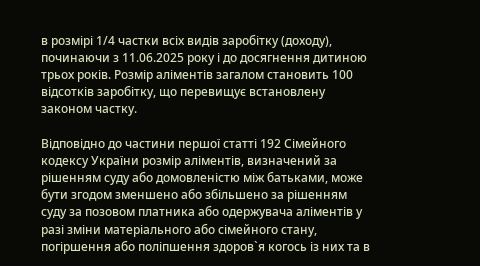в розмірі 1/4 частки всіх видів заробітку (доходу), починаючи з 11.06.2025 року і до досягнення дитиною трьох років. Розмір аліментів загалом становить 100 відсотків заробітку, що перевищує встановлену законом частку.

Відповідно до частини першої статті 192 Сімейного кодексу України розмір аліментів, визначений за рішенням суду або домовленістю між батьками, може бути згодом зменшено або збільшено за рішенням суду за позовом платника або одержувача аліментів у разі зміни матеріального або сімейного стану, погіршення або поліпшення здоров`я когось із них та в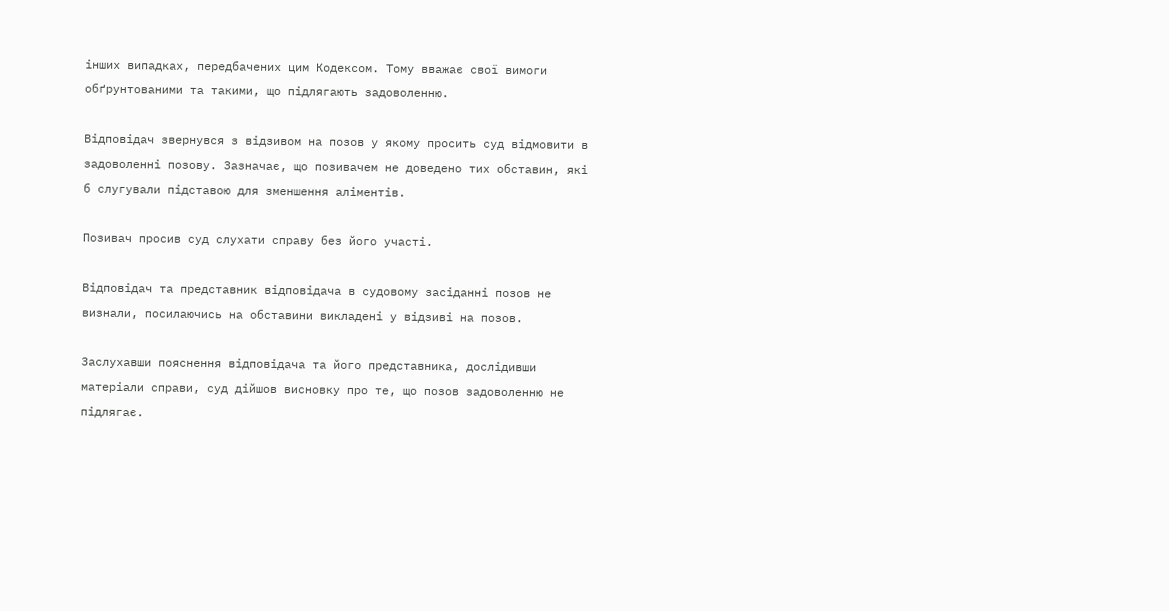інших випадках, передбачених цим Кодексом. Тому вважає свої вимоги обґрунтованими та такими, що підлягають задоволенню.

Відповідач звернувся з відзивом на позов у якому просить суд відмовити в задоволенні позову. Зазначає, що позивачем не доведено тих обставин, які б слугували підставою для зменшення аліментів.

Позивач просив суд слухати справу без його участі.

Відповідач та представник відповідача в судовому засіданні позов не визнали, посилаючись на обставини викладені у відзиві на позов.

Заслухавши пояснення відповідача та його представника, дослідивши матеріали справи, суд дійшов висновку про те, що позов задоволенню не підлягає.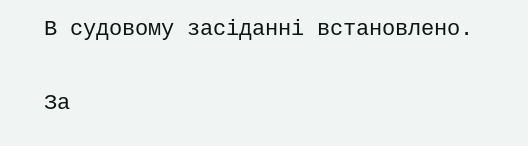В судовому засіданні встановлено.

За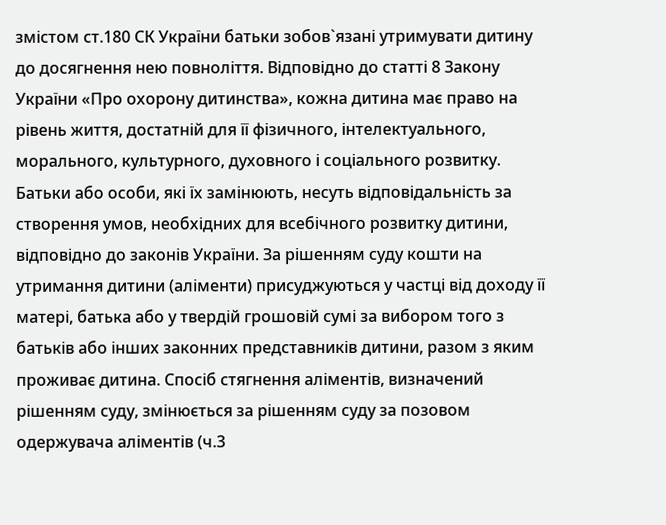змістом ст.180 СК України батьки зобов`язані утримувати дитину до досягнення нею повноліття. Відповідно до статті 8 Закону України «Про охорону дитинства», кожна дитина має право на рівень життя, достатній для її фізичного, інтелектуального, морального, культурного, духовного і соціального розвитку. Батьки або особи, які їх замінюють, несуть відповідальність за створення умов, необхідних для всебічного розвитку дитини, відповідно до законів України. За рішенням суду кошти на утримання дитини (аліменти) присуджуються у частці від доходу її матері, батька або у твердій грошовій сумі за вибором того з батьків або інших законних представників дитини, разом з яким проживає дитина. Спосіб стягнення аліментів, визначений рішенням суду, змінюється за рішенням суду за позовом одержувача аліментів (ч.3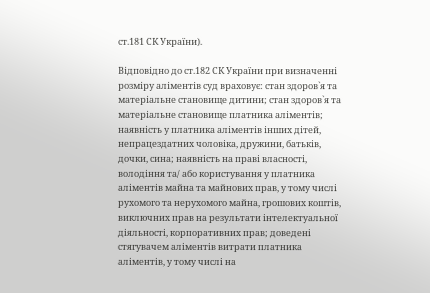ст.181 СК України).

Відповідно до ст.182 СК України при визначенні розміру аліментів суд враховує: стан здоров`я та матеріальне становище дитини; стан здоров`я та матеріальне становище платника аліментів; наявність у платника аліментів інших дітей, непрацездатних чоловіка, дружини, батьків, дочки, сина; наявність на праві власності, володіння та/ або користування у платника аліментів майна та майнових прав, у тому числі рухомого та нерухомого майна, грошових коштів, виключних прав на результати інтелектуальної діяльності, корпоративних прав; доведені стягувачем аліментів витрати платника аліментів, у тому числі на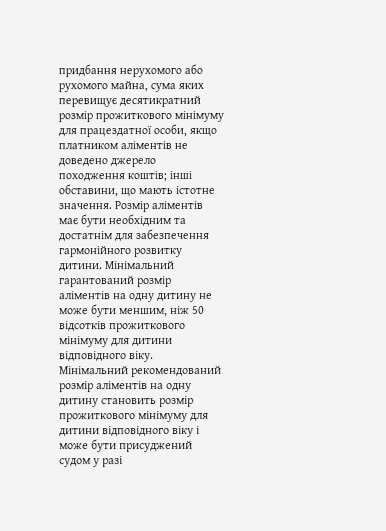придбання нерухомого або рухомого майна, сума яких перевищує десятикратний розмір прожиткового мінімуму для працездатної особи, якщо платником аліментів не доведено джерело походження коштів; інші обставини, що мають істотне значення. Розмір аліментів має бути необхідним та достатнім для забезпечення гармонійного розвитку дитини. Мінімальний гарантований розмір аліментів на одну дитину не може бути меншим, ніж 50 відсотків прожиткового мінімуму для дитини відповідного віку. Мінімальний рекомендований розмір аліментів на одну дитину становить розмір прожиткового мінімуму для дитини відповідного віку і може бути присуджений судом у разі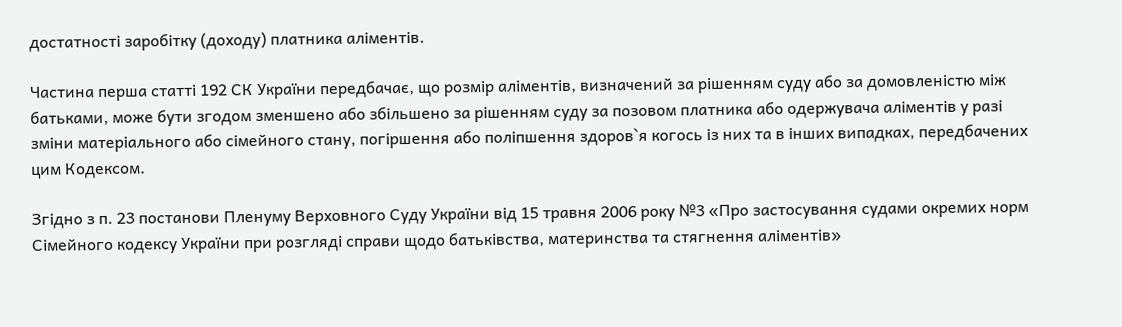достатності заробітку (доходу) платника аліментів.

Частина перша статті 192 СК України передбачає, що розмір аліментів, визначений за рішенням суду або за домовленістю між батьками, може бути згодом зменшено або збільшено за рішенням суду за позовом платника або одержувача аліментів у разі зміни матеріального або сімейного стану, погіршення або поліпшення здоров`я когось із них та в інших випадках, передбачених цим Кодексом.

Згідно з п. 23 постанови Пленуму Верховного Суду України від 15 травня 2006 року №3 «Про застосування судами окремих норм Сімейного кодексу України при розгляді справи щодо батьківства, материнства та стягнення аліментів»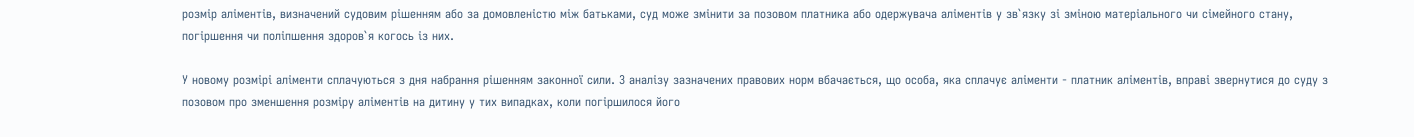розмір аліментів, визначений судовим рішенням або за домовленістю між батьками, суд може змінити за позовом платника або одержувача аліментів у зв`язку зі зміною матеріального чи сімейного стану, погіршення чи поліпшення здоров`я когось із них.

У новому розмірі аліменти сплачуються з дня набрання рішенням законної сили. З аналізу зазначених правових норм вбачається, що особа, яка сплачує аліменти - платник аліментів, вправі звернутися до суду з позовом про зменшення розміру аліментів на дитину у тих випадках, коли погіршилося його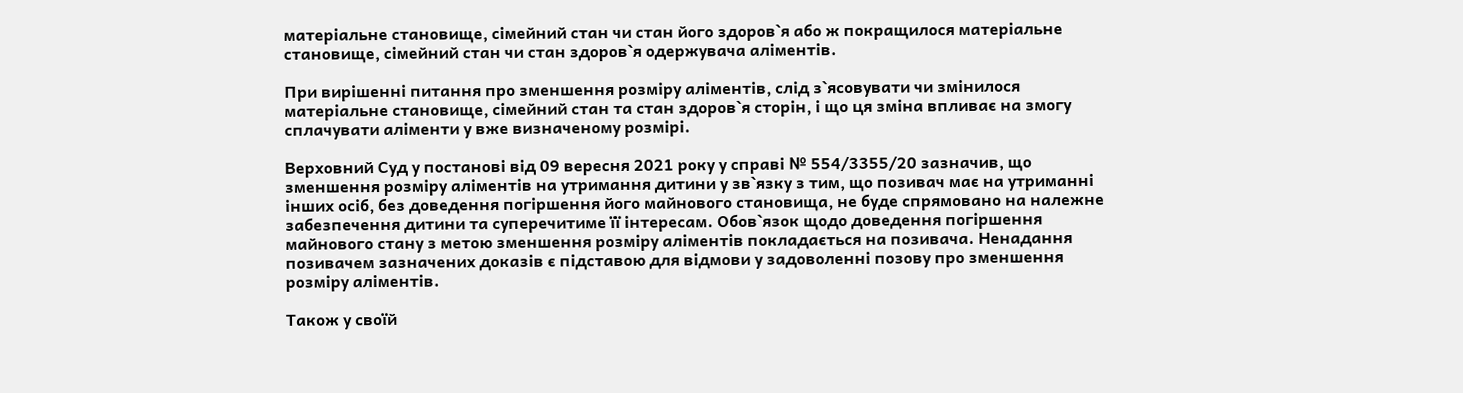матеріальне становище, сімейний стан чи стан його здоров`я або ж покращилося матеріальне становище, сімейний стан чи стан здоров`я одержувача аліментів.

При вирішенні питання про зменшення розміру аліментів, слід з`ясовувати чи змінилося матеріальне становище, сімейний стан та стан здоров`я сторін, і що ця зміна впливає на змогу сплачувати аліменти у вже визначеному розмірі.

Верховний Суд у постанові від 09 вересня 2021 року у справі № 554/3355/20 зазначив, що зменшення розміру аліментів на утримання дитини у зв`язку з тим, що позивач має на утриманні інших осіб, без доведення погіршення його майнового становища, не буде спрямовано на належне забезпечення дитини та суперечитиме її інтересам. Обов`язок щодо доведення погіршення майнового стану з метою зменшення розміру аліментів покладається на позивача. Ненадання позивачем зазначених доказів є підставою для відмови у задоволенні позову про зменшення розміру аліментів.

Також у своїй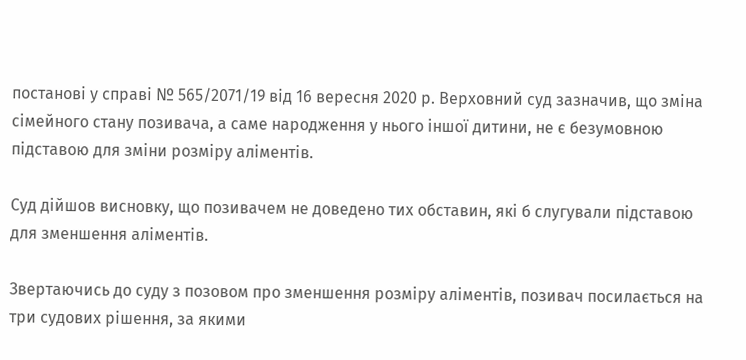постанові у справі № 565/2071/19 від 16 вересня 2020 р. Верховний суд зазначив, що зміна сімейного стану позивача, а саме народження у нього іншої дитини, не є безумовною підставою для зміни розміру аліментів.

Суд дійшов висновку, що позивачем не доведено тих обставин, які б слугували підставою для зменшення аліментів.

Звертаючись до суду з позовом про зменшення розміру аліментів, позивач посилається на три судових рішення, за якими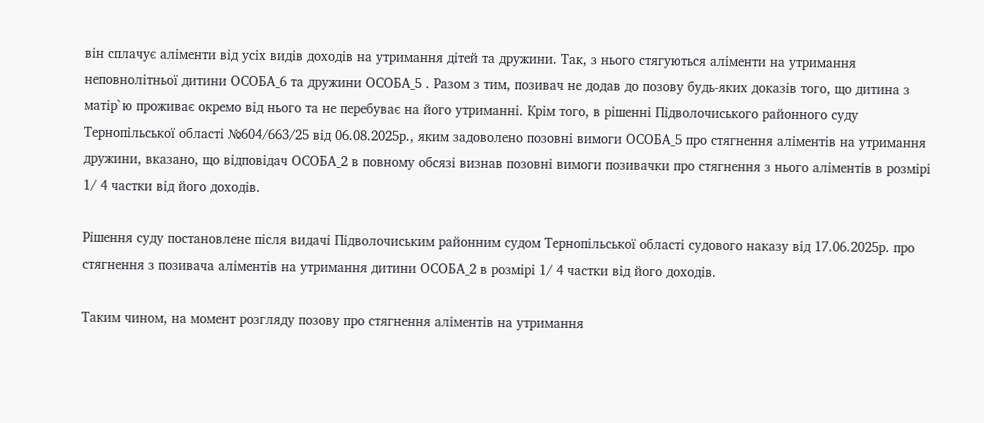він сплачує аліменти від усіх видів доходів на утримання дітей та дружини. Так, з нього стягуються аліменти на утримання неповнолітньої дитини ОСОБА_6 та дружини ОСОБА_5 . Разом з тим, позивач не додав до позову будь-яких доказів того, що дитина з матір`ю проживає окремо від нього та не перебуває на його утриманні. Крім того, в рішенні Підволочиського районного суду Тернопільської області №604/663/25 від 06.08.2025р., яким задоволено позовні вимоги ОСОБА_5 про стягнення аліментів на утримання дружини, вказано, що відповідач ОСОБА_2 в повному обсязі визнав позовні вимоги позивачки про стягнення з нього аліментів в розмірі 1/ 4 частки від його доходів.

Рішення суду постановлене після видачі Підволочиським районним судом Тернопільської області судового наказу від 17.06.2025р. про стягнення з позивача аліментів на утримання дитини ОСОБА_2 в розмірі 1/ 4 частки від його доходів.

Таким чином, на момент розгляду позову про стягнення аліментів на утримання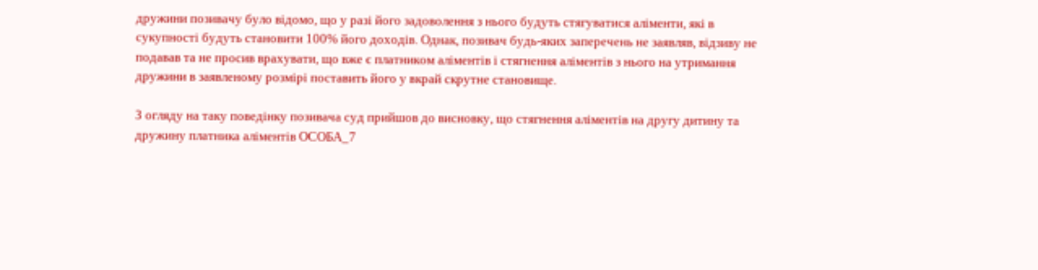дружини позивачу було відомо, що у разі його задоволення з нього будуть стягуватися аліменти, які в сукупності будуть становити 100% його доходів. Однак, позивач будь-яких заперечень не заявляв, відзиву не подавав та не просив врахувати, що вже є платником аліментів і стягнення аліментів з нього на утримання дружини в заявленому розмірі поставить його у вкрай скрутне становище.

З огляду на таку поведінку позивача суд прийшов до висновку, що стягнення аліментів на другу дитину та дружину платника аліментів ОСОБА_7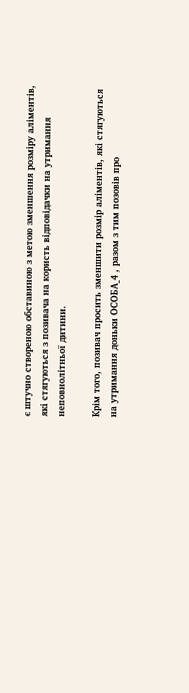є штучно створеною обставиною з метою зменшення розміру аліментів, які стягуються з позивача на користь відповідачки на утримання неповнолітньої дитини.

Крім того, позивач просить зменшити розмір аліментів, які стягуються на утримання доньки ОСОБА_4 , разом з тим позовів про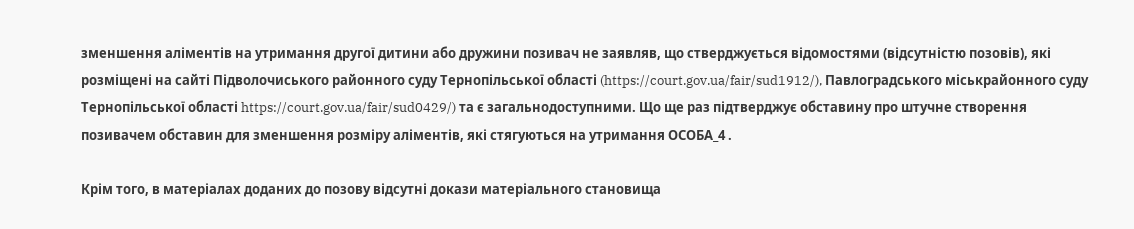зменшення аліментів на утримання другої дитини або дружини позивач не заявляв, що стверджується відомостями (відсутністю позовів), які розміщені на сайті Підволочиського районного суду Тернопільської області (https://court.gov.ua/fair/sud1912/), Павлоградського міськрайонного суду Тернопільської області https://court.gov.ua/fair/sud0429/) та є загальнодоступними. Що ще раз підтверджує обставину про штучне створення позивачем обставин для зменшення розміру аліментів, які стягуються на утримання ОСОБА_4 .

Крім того, в матеріалах доданих до позову відсутні докази матеріального становища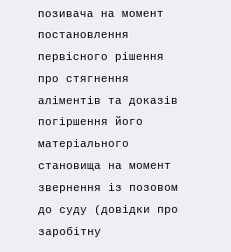позивача на момент постановлення первісного рішення про стягнення аліментів та доказів погіршення його матеріального становища на момент звернення із позовом до суду (довідки про заробітну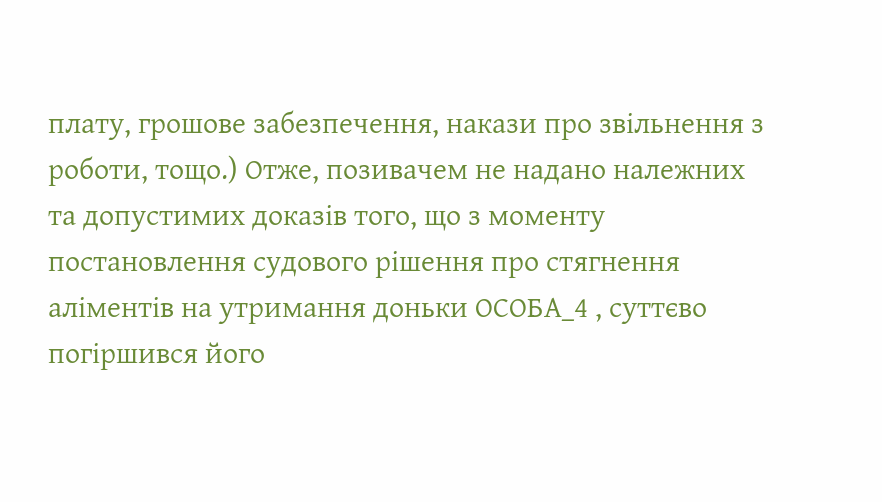плату, грошове забезпечення, накази про звільнення з роботи, тощо.) Отже, позивачем не надано належних та допустимих доказів того, що з моменту постановлення судового рішення про стягнення аліментів на утримання доньки ОСОБА_4 , суттєво погіршився його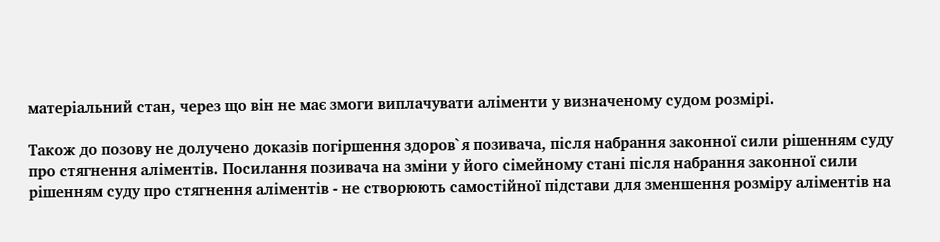матеріальний стан, через що він не має змоги виплачувати аліменти у визначеному судом розмірі.

Також до позову не долучено доказів погіршення здоров`я позивача, після набрання законної сили рішенням суду про стягнення аліментів. Посилання позивача на зміни у його сімейному стані після набрання законної сили рішенням суду про стягнення аліментів - не створюють самостійної підстави для зменшення розміру аліментів на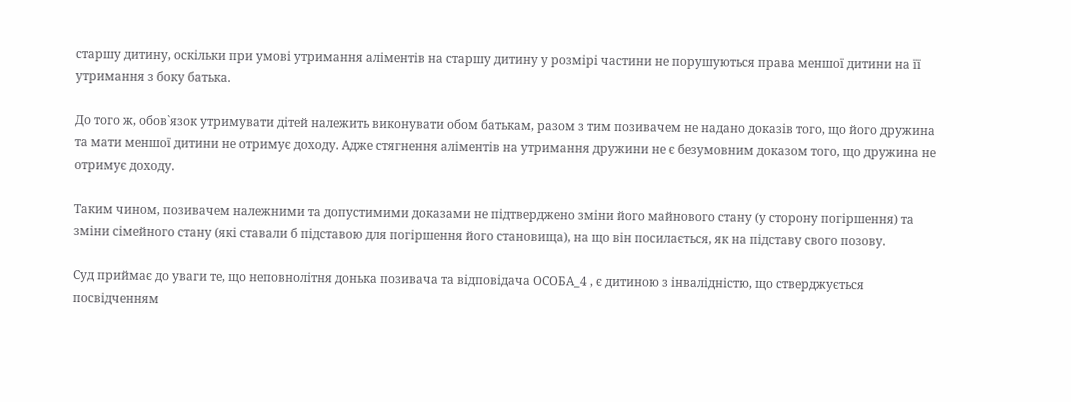старшу дитину, оскільки при умові утримання аліментів на старшу дитину у розмірі частини не порушуються права меншої дитини на її утримання з боку батька.

До того ж, обов`язок утримувати дітей належить виконувати обом батькам, разом з тим позивачем не надано доказів того, що його дружина та мати меншої дитини не отримує доходу. Адже стягнення аліментів на утримання дружини не є безумовним доказом того, що дружина не отримує доходу.

Таким чином, позивачем належними та допустимими доказами не підтверджено зміни його майнового стану (у сторону погіршення) та зміни сімейного стану (які ставали б підставою для погіршення його становища), на що він посилається, як на підставу свого позову.

Суд приймає до уваги те, що неповнолітня донька позивача та відповідача ОСОБА_4 , є дитиною з інвалідністю, що стверджується посвідченням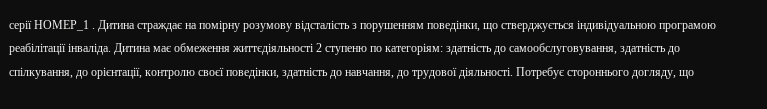серії НОМЕР_1 . Дитина страждає на помірну розумову відсталість з порушенням поведінки, що стверджується індивідуальною програмою реабілітації інваліда. Дитина має обмеження життєдіяльності 2 ступеню по категоріям: здатність до самообслуговування, здатність до спілкування, до орієнтації, контролю своєї поведінки, здатність до навчання, до трудової діяльності. Потребує стороннього догляду, що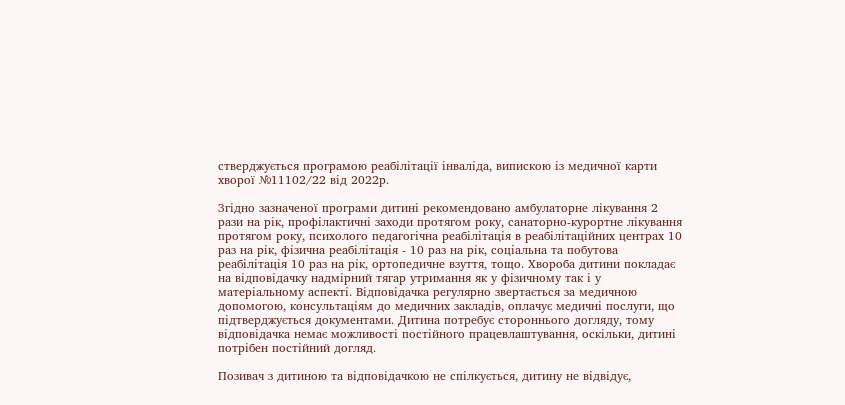стверджується програмою реабілітації інваліда, випискою із медичної карти хворої №11102/22 від 2022р.

Згідно зазначеної програми дитині рекомендовано амбулаторне лікування 2 рази на рік, профілактичні заходи протягом року, санаторно-курортне лікування протягом року, психолого педагогічна реабілітація в реабілітаційних центрах 10 раз на рік, фізична реабілітація - 10 раз на рік, соціальна та побутова реабілітація 10 раз на рік, ортопедичне взуття, тощо. Хвороба дитини покладає на відповідачку надмірний тягар утримання як у фізичному так і у матеріальному аспекті. Відповідачка регулярно звертається за медичною допомогою, консультаціям до медичних закладів, оплачує медичні послуги, що підтверджується документами. Дитина потребує стороннього догляду, тому відповідачка немає можливості постійного працевлаштування, оскільки, дитині потрібен постійний догляд.

Позивач з дитиною та відповідачкою не спілкується, дитину не відвідує,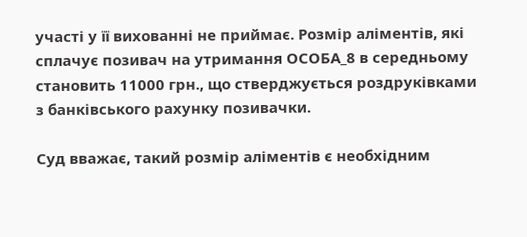участі у її вихованні не приймає. Розмір аліментів, які сплачує позивач на утримання ОСОБА_8 в середньому становить 11000 грн., що стверджується роздруківками з банківського рахунку позивачки.

Суд вважає, такий розмір аліментів є необхідним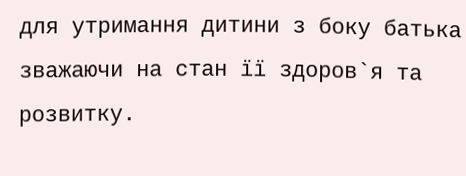для утримання дитини з боку батька зважаючи на стан її здоров`я та розвитку.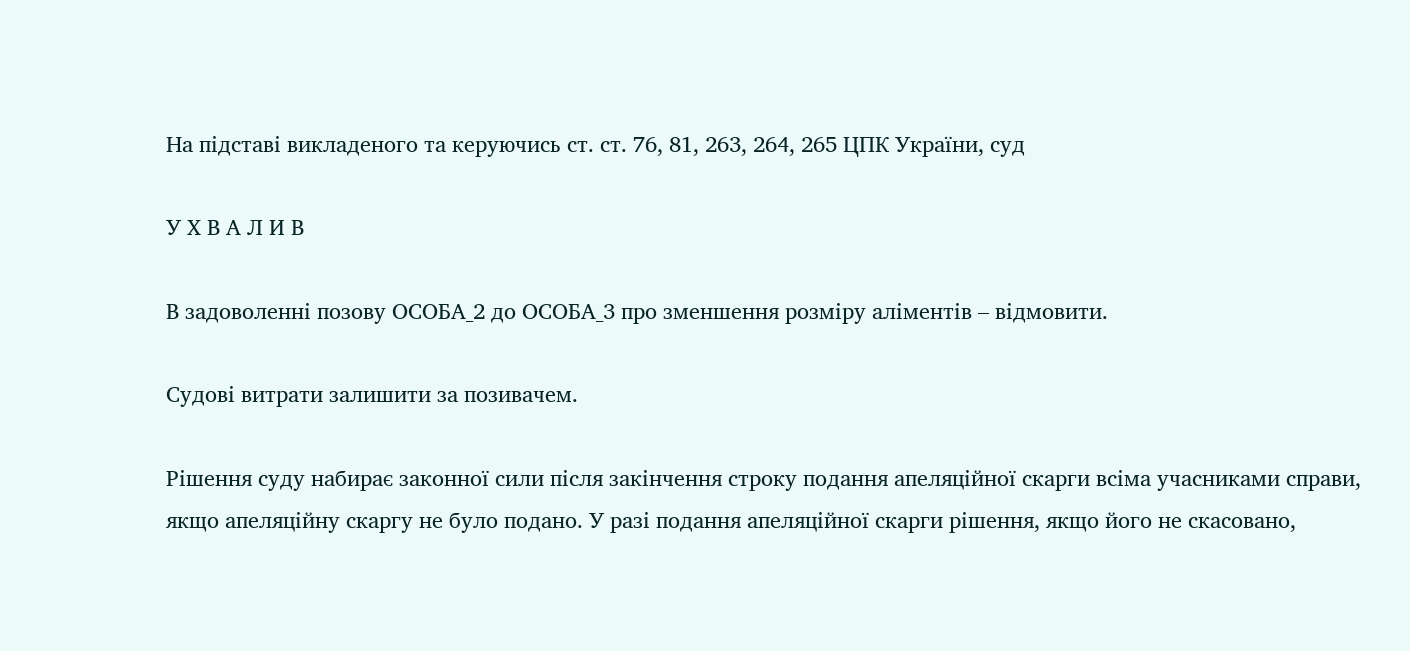На підставі викладеного та керуючись ст. ст. 76, 81, 263, 264, 265 ЦПК України, суд

У Х В А Л И В

В задоволенні позову ОСОБА_2 до ОСОБА_3 про зменшення розміру аліментів – відмовити.

Судові витрати залишити за позивачем.

Рішення суду набирає законної сили після закінчення строку подання апеляційної скарги всіма учасниками справи, якщо апеляційну скаргу не було подано. У разі подання апеляційної скарги рішення, якщо його не скасовано,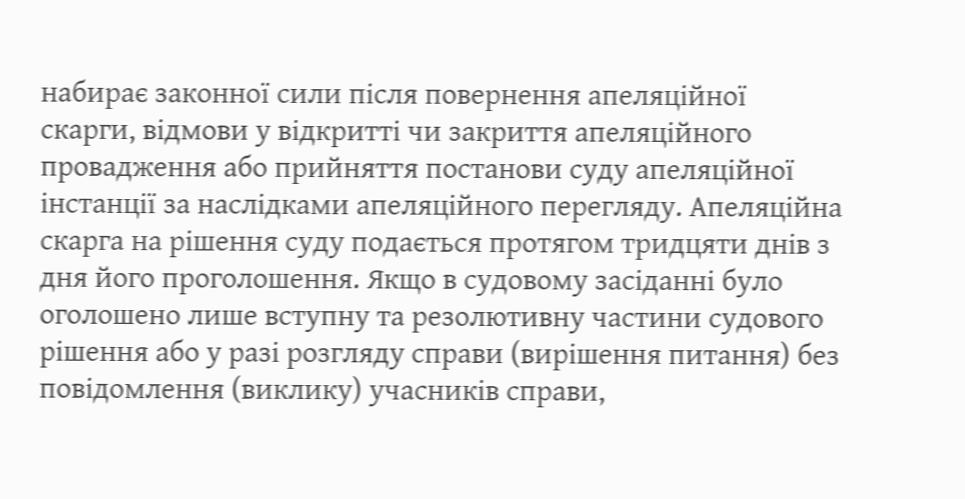набирає законної сили після повернення апеляційної скарги, відмови у відкритті чи закриття апеляційного провадження або прийняття постанови суду апеляційної інстанції за наслідками апеляційного перегляду. Апеляційна скарга на рішення суду подається протягом тридцяти днів з дня його проголошення. Якщо в судовому засіданні було оголошено лише вступну та резолютивну частини судового рішення або у разі розгляду справи (вирішення питання) без повідомлення (виклику) учасників справи,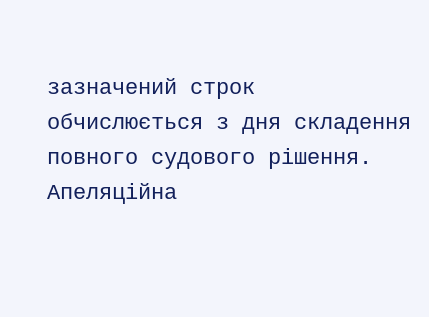зазначений строк обчислюється з дня складення повного судового рішення. Апеляційна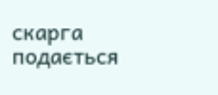скарга подається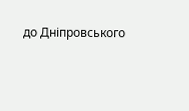до Дніпровського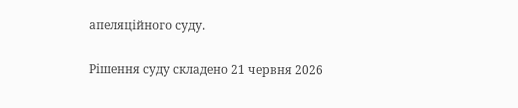апеляційного суду.

Рішення суду складено 21 червня 2026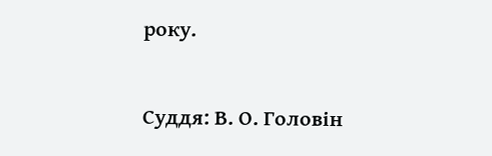року.

Суддя: В. О. Головін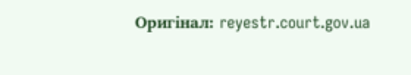Оригінал: reyestr.court.gov.ua